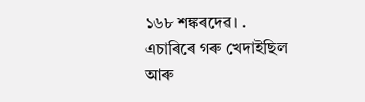১৬৮ শঙ্কৰদেৱ। . এচাৰিৰে গৰু খেদাইছিল আৰু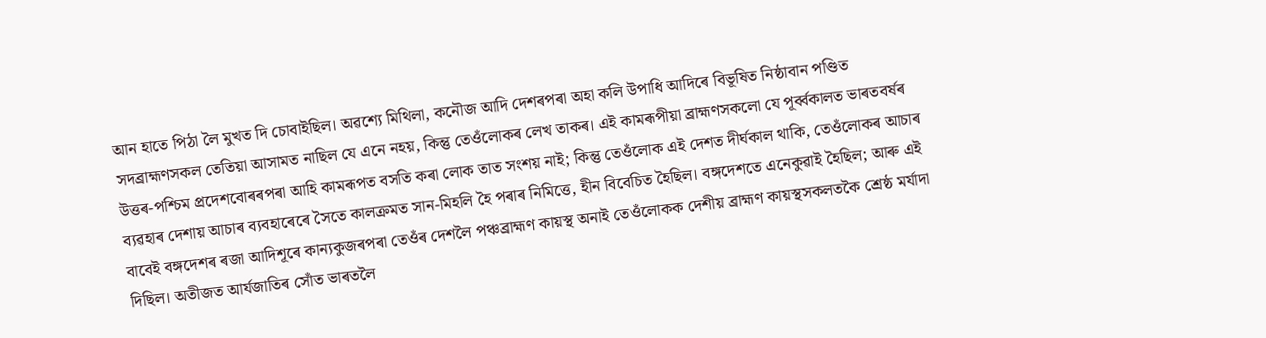আন হাতে পিঠা লৈ মুখত দি চোবাইছিল। অৱশ্যে মিথিলা, কনৌজ আদি দেশৰপৰা অহা কলি উপাধি আদিৰে বিভূষিত নিষ্ঠাবান পণ্ডিত সদব্ৰাহ্মণসকল তেতিয়া আসামত নাছিল যে এনে নহয়, কিন্তু তেওঁলোকৰ লেখ তাকৰ। এই কামৰূপীয়া ব্ৰাহ্মণসকলো যে পূৰ্ব্বকালত ভাৰতবৰ্ষৰ উত্তৰ-পশ্চিম প্ৰদেশবোৰৰপৰা আহি কামৰূপত বসতি কৰা লোক তাত সংশয় নাই; কিন্তু তেওঁলোক এই দেশত দীৰ্ঘকাল থাকি, তেওঁলোকৰ আচাৰ ব্যৱহাৰ দেশায় আচাৰ ব্যবহাৰেৰে সৈতে কালক্ৰমত সান-মিহলি হৈ পৰাৰ নিমিত্তে, হীন বিবেচিত হৈছিল। বঙ্গদেশতে এনেকুৱাই হৈছিল; আৰু এই বাবেই বঙ্গদেশৰ ৰজা আদিশূৰে কান্যকুজৰপৰা তেওঁৰ দেশলৈ পঞ্চব্ৰাহ্মণ কায়স্থ অনাই তেওঁলোকক দেশীয় ব্ৰাহ্মণ কায়স্থসকলতকৈ শ্ৰেষ্ঠ মৰ্যাদা দিছিল। অতীজত আৰ্যজাতিৰ সোঁত ভাৰতলৈ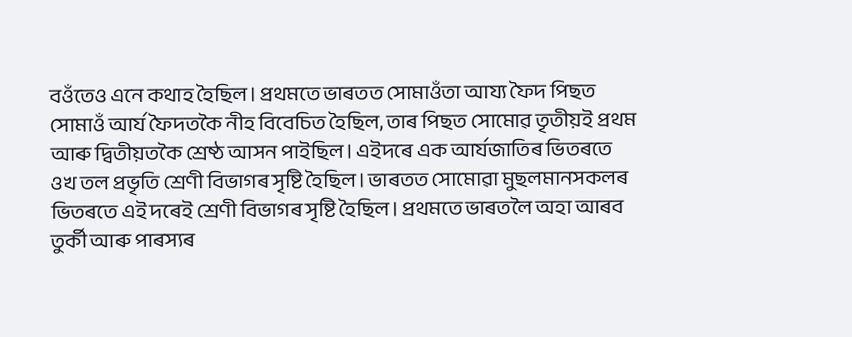বওঁতেও এনে কথাহ হৈছিল। প্ৰথমতে ভাৰতত সোমাওঁতা আয্য ফৈদ পিছত সোমাওঁ আৰ্য ফৈদতকৈ নীহ বিবেচিত হৈছিল, তাৰ পিছত সোমোৱ তৃতীয়ই প্ৰথম আৰু দ্বিতীয়তকৈ শ্ৰেষ্ঠ আসন পাইছিল। এইদৰে এক আৰ্যজাতিৰ ভিতৰতে ওখ তল প্ৰভৃতি শ্ৰেণী বিভাগৰ সৃষ্টি হৈছিল। ভাৰতত সোমোৱা মুছলমানসকলৰ ভিতৰতে এই দৰেই শ্ৰেণী বিভাগৰ সৃষ্টি হৈছিল। প্ৰথমতে ভাৰতলৈ অহা আৰব তুৰ্কী আৰু পাৰস্যৰ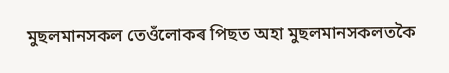মুছলমানসকল তেওঁলোকৰ পিছত অহা মুছলমানসকলতকৈ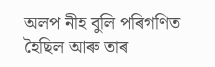অলপ নীহ বুলি পৰিগণিত হৈছিল আৰু তাৰ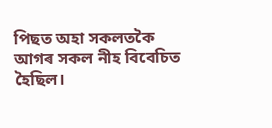পিছত অহা সকলতকৈ আগৰ সকল নীহ বিবেচিত হৈছিল।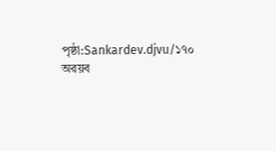পৃষ্ঠা:Sankardev.djvu/১৭০
অৱয়ব